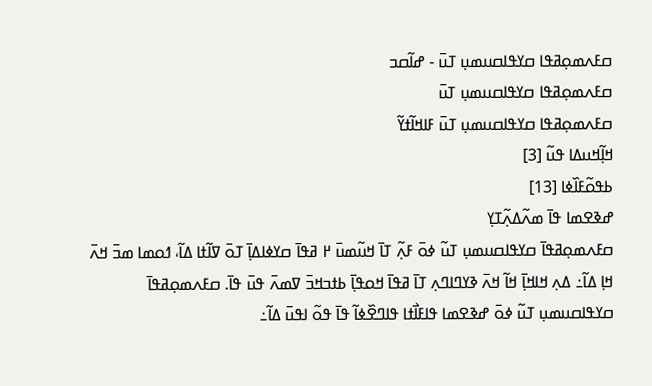ߛߓߍߘߋ߲ߥߟߊ ߛߌߟߊߛߎߘߎ߲ ߠߎ߫ - ߝߊ߬ߛߏ
ߛߓߍߘߋ߲ߥߟߊ ߛߌߟߊߛߎߘߎ߲ ߠߎ߫
ߛߓߍߘߋ߲ߥߟߊ ߛߌߟߊߛߎߘߎ߲ ߠߎ߫ ߓߊߞߊ߬ߙߌ߬
ߞߊ߲߬ߞߎߡߊ ߟߎ߬ [3]
ߕߟߋ߬ߓߊ߰ߦߊ [13]
ߝߢߐߘߊ ߟߊ߫ ߘߍ߬ߡߍ߲߬ߠߌ߲
ߛߓߍߘߋ߲ߥߟߊ߫ ߛߌߟߊߛߎߘߎ߲ ߠߎ߬ ߦߋ߫ ߓߍ߲߬ ߠߊ߫ ߞߎ߬ߘߎ߫ ߂ ߥߟߊ߫ ߛߌߦߊߡߊ߲߫ ߠߋ߫ ߜߊ߬ߙߊ ߡߊ߬، ߗߋߘߊ ߘߏ߫ ߞߍ߫ ߞߊ߲ ߡߊ߬߸ ߡߍ߲ ߞߊߞߊ߲߫ ߞߊ߬ ߞߍ߫ ߢߌߣߊߣߍ߲ ߠߊ߫ ߥߟߊ߫ ߞߋߟߊ߲߫ ߕߙߏߞߏ߫ ߜߘߍ߫ ߟߎ߫ ߟߊ߫. ߛߓߍߘߋ߲ߥߟߊ߫ ߛߌߟߊߛߎߘߎ߲ ߠߎ߬ ߦߋ߫ ߝߢߐߘߊ ߟߊߓߊ߯ߙߊ ߟߊߣߐ߰ߦߊ߬ ߟߊ߫ ߟߋ߬ ߊߟߎ߫ ߡߊ߬߸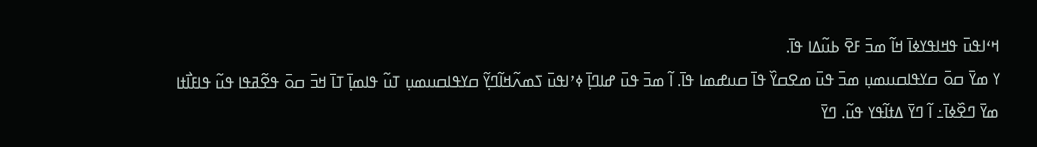ߞߵߊߟߎ߫ ߟߞߊߟߌߦߊ߫ ߞߊ߬ ߘߏ߫ ߓߐ߫ ߕߎ߬ߡߊ ߟߊ߫.
ߌ ߘߌ߫ ߛߋ߫ ߛߌߟߊߛߎߘߎ߲ ߘߏ߫ ߟߎ߫ ߘߐߛߌ߰ ߟߊ߫ ߛߎߝߘߊ ߟߊ߫. ߊ߬ ߘߏ߫ ߟߎ߫ ߝߊߣߊ߲߫ ߦߴߊߟߎ߫ ߖߘߍ߬ߞߊ߬ߣߌ߲߬ ߛߌߟߊߛߎߘߎ߲ ߠߎ߬ ߟߊߘߊ߲߫ ߠߊ߫ ߞߏ߫ ߛߋ߫ ߟߐ߬ߥߟߊ ߟߎ߬ ߟߊߓߊ߯ߙߊ ߘߌ߫ ߣߐ߰ߦߊ߫߸ ߊ߬ ߣߌ߫ ߡߙߊ߬ߟߌ ߟߎ߬. ߣߌ߫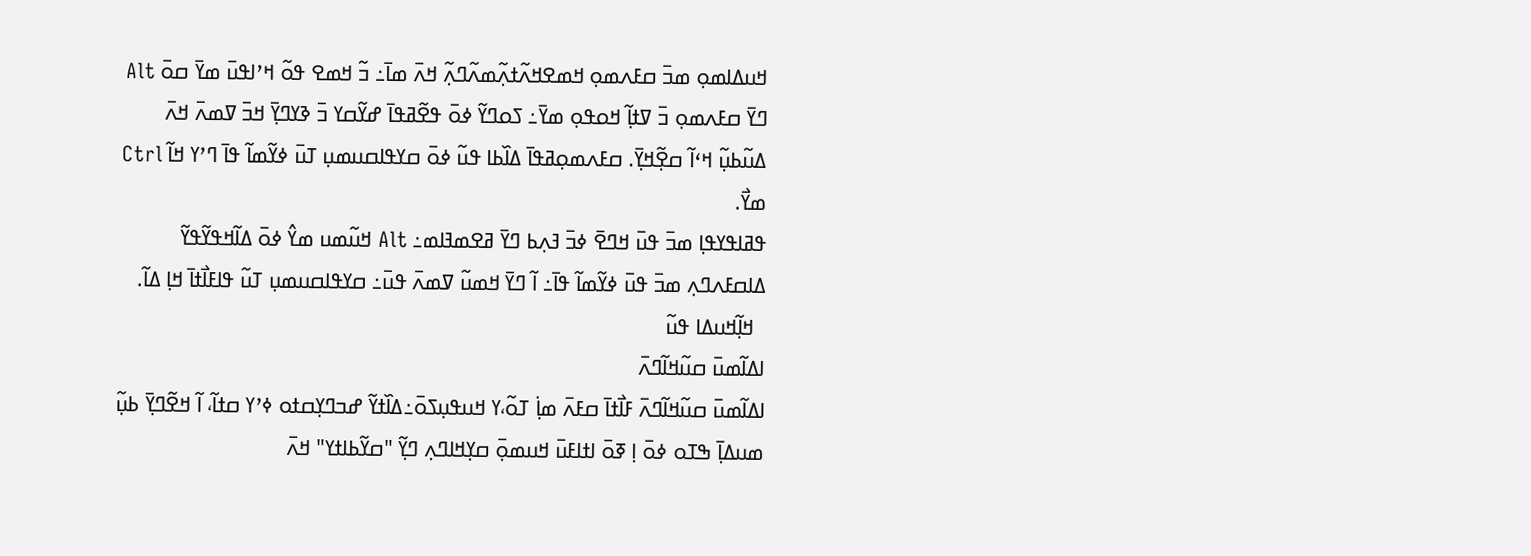ߞߎߡߊߘߋ߲ ߘߏ߫ ߛߓߍߘߋ߲ ߞߘߐߞߍ߬ߙߍ߲߬ߘߍ߬ߣߍ߲߬ ߞߍ߫ ߘߊ߫߸ ߏ߬ ߞߘߐ ߟߋ߬ ߞߴߊߟߎ߫ ߘߌ߫ ߛߋ߫ Alt ߣߌ߫ ߛߓߍߘߋ߲ ߏ߫ ߜߙߊ߲߬ ߞߋߟߋ߲ ߘߌ߫߸ ߖߋߣߌ߬ ߦߋ߫ ߟߐ߬ߥߟߊ߫ ߝߌ߬ߛߌ ߏ߫ ߢߌߣߌ߲߫ ߞߏ߫ ߜߘߍ߫ ߞߍ߫ ߡߎ߬ߕߎ߲߬ ߞߵߊ߬ ߛߐ߲߬ߞߌ߲߫. ߛߓߍߘߋ߲ߥߟߊ߫ ߡߊ߰ߕߊ ߟߎ߬ ߦߋ߫ ߛߌߟߊߛߎߘߎ߲ ߠߎ߫ ߦߌ߬ߘߊ߬ ߟߊ߫ ߣߴߌ ߞߊ߬ Ctrl ߘߌ߯.
ߟߥߊߟߌߟߊ߲ ߘߏ߫ ߟߎ߫ ߞߣߐ߫ ߦߏ߫ ߔߍ߲ߕ ߣߌ߫ ߥߐߘߔߊߘ߸ Alt ߞߎ߬ߘߎ ߘߌ߮ ߦߋ߫ ߡߊ߬ߞߟߌ߬ߟߌ߬ ߡߊߛߓߍߣߍ߲ ߘߏ߫ ߟߎ߫ ߦߌ߬ߘߊ߬ ߟߊ߫߸ ߊ߬ ߣߌ߫ ߞߘߎ߬ ߜߘߍ߫ ߟߎ߫߸ ߛߌߟߊߛߎߘߎ߲ ߠߎ߬ ߟߊߓߊ߯ߙߊ߫ ߞߊ߲ ߡߊ߬.
  ߞߊ߲߬ߞߎߡߊ ߟߎ߬
ߊߡߊ߬ߘߎ߫ ߛߎ߬ߞߊ߬ߣߍ߫
ߊߡߊ߬ߘߎ߫ ߛߎ߬ߞߊ߬ߣߍ߫ ߓߊ߯ߙߊ߫ ߛߓߍ߫ ߘߊ߲߭ ߠߋ߬،ߌ ߞߎߟߎ߲ߖߋ߫߸ߡߊ߰ߙߌ߬ ߝߏߣߌ߲ߛߙߋ ߦߴߌ ߛߙߊ߬، ߊ߬ ߞߐ߬ߣߌ߲߫ ߕߎ߲߬ ߘߎߡߊ߲߫ ߒߠߋ ߦߋ߫ ߊ߲ ߧߋ߫ ߊߙߊߓߎ߫ ߞߎߘߋ߲߫ ߛߌ߲ߞߊߣߍ߲ ߣߌ߲߬ "ߛߌ߬ߕߊߙߌ" ߞߍ߫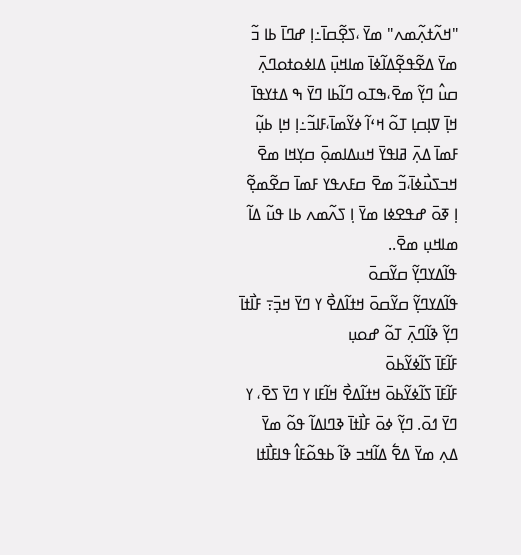"ߞߍ߬ߙߍ߲߬ߘߍ" ߘߌ߫ ،ߖߐ߲߬ߛߊ߫߸ߊ߲ ߝߣߊ߫ ߕߊ ߏ߬ ߘߌ߫ ߡߐ߬ߟߐ߲߬ߡߊ߬ߦߊ߫ ߘߊߞߎ߲߫ ߡߊߦߋߙߋߣߍ߲߫ ߛߎ߮ ߣߌ߲߬ ߘߐ߫،ߒߠߋ ߣߊ߬ߕߊ ߣߌ߫ ߒ ߡߙߌߟߊ߫ ߞߊ߲߫ ߜߊ߲ߛߊ߲ ߠߋ߬ ߞߵߊ߬ ߦߌ߬ߘߊ߫،ߓߊߏ߬߸ߊ߲ ߞߊ߲ ߕߎ߲߬ ߓߘߊ߫ ߡߍ߲߫ ߥߊߟߌ߫ ߞߎߡߊߘߋ߲߫ ߛߌ߲ߞߊ ߘߐ߫ ߞߏߖߎ߯ߦߊ߫،ߏ߬ ߘߐ߫ ߛߓߍߟߌ ߓߘߊ߫ ߛߐ߬ߘߐ߲߬ ߊ߲ ߧߋ߫ ߝߟߐߦߊ ߘߌ߫ ߊ߲ ߖߍ߬ߘߍ ߕߊ ߟߎ߬ ߡߊ߬ ߘߊߞߎ߲ ߘߐ߫..
ߟߊ߬ߡߌߣߌ߲߬ ߛߌ߬ߛߋ߫
ߟߊ߬ߡߌߣߌ߲߬ ߛߌ߬ߛߋ߫ ߞߙߊ߬ߡߐ߯ ߌ ߣߌ߫ ߞߏ߲߫߹ ߓߊ߯ߙߊ߫ ߣߌ߲߬ ߢߊ߬ߣߍ߲߫ ߠߋ߬ ߝߋߎ߲
ߓߊ߬ߓߊ߫ ߖߊ߬ߦߌ߬ߕߋ߫
ߓߊ߬ߓߊ߫ ߖߊ߬ߦߌ߬ߕߋ߫ ߞߙߊ߬ߡߐ߯ ߞߊ߬ߓߊ ߌ ߣߌ߫ ߖߐ߫، ߌ ߣߌ߫ ߗߋ߫. ߣߌ߲߬ ߦߋ߫ ߓߊ߯ߙߊ߫ ߢߣߊߡߊ߬ ߟߋ߬ ߘߌ߫ ߡߍ߲ ߘߌ߫ ߡߐ߱ ߡߊ߬ߞߏ ߢߊ߬ ߕߟߋ߬ߓߊ߮ ߟߊߓߊ߯ߙߊ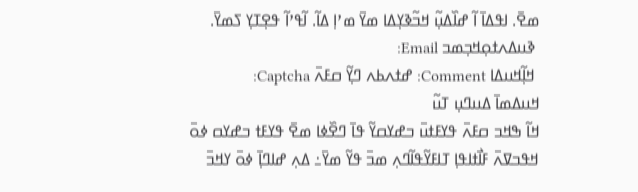ߘߐ߫. ߊߟߡߊ߫ ߊ߬ ߝߊ߰ߡߎ߲߬ ߞߏ߬ߢߌ߲ߡߊ ߘߌ߫ ߘߴߊ߲ ߡߊ߬. ߊ߬ߟߴߊ߬ ߟߐ߲ߠߌ߲ ߖߘߌ߫.
 ߢߎߡߍߙߋ߲ߞߏ߲ߘߏ Email:
 ߞߊ߲߬ߞߎߡߊ Comment: ߝߙߍߕߍ ߣߌ߲߬ ߛߓߍ߫ Captcha:
ߞߎߡߘߊ߫ ߡߎߣߎ߲ ߠߎ߬
ߞߊ߬ ߒߞߏ ߛߓߍ߫ ߟߌߓߙߎ߫ ߏߝߌߛߌ߬ ߟߊ߫ ߣߐ߰ߦߊ ߘߐ߫ ߟߌߓߙ ߏߝߌߛ ߦߋ߫ ߞߟߏߜߍ߫ ߓߊ߯ߙߊߟߊ߲ ߠߊߓߌ߬ߟߊ߬ߣߍ߲ ߘߏ߫ ߟߌ߬ ߘߌ߫߸ ߡߍ߲ ߝߊߣߊ߲߫ ߦߋ߫ ߌߞߏ߫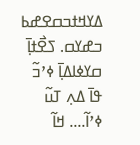ߡߌߞߙߏߛߐߝߕ ߏߝߌߛ. ߖߐ߯ߙߊ߲߫ ߛߌߦߊߡߊ߲߫ ߦߴߏ߬ ߟߊ߫ ߡߍ߲ ߠߎ߬ ߦߴߊ߬.... ߞߊ߬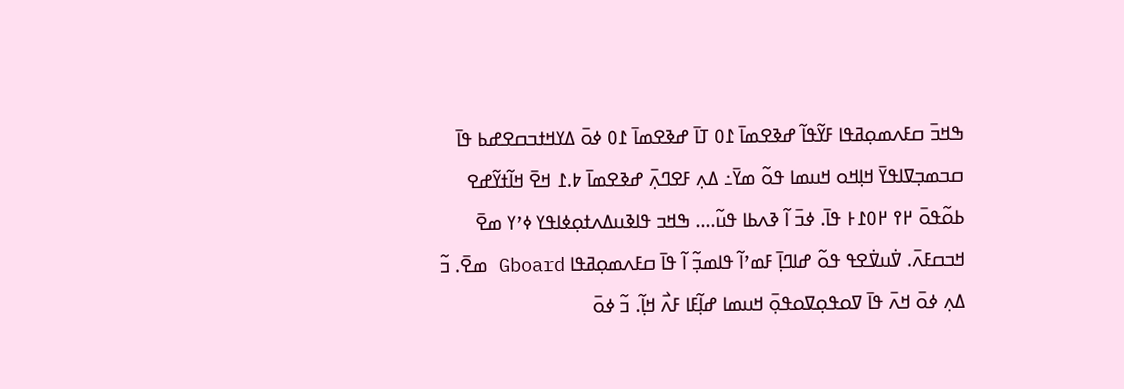ߒߞߏ߫ ߛߓߍߘߋ߲ߥߟߊ ߓߌ߬ߟߊ߬ ߝߢߐߘߊ߫ ߁߀ ߠߊ߫ ߝߢߐߘߊ߫ ߁߀ ߦߋ߫ ߡߌߞߙߏߛߐߝߕ ߟߊ߫ ߛߏߘߏ߲ߜߊߟߌ߫ ߞߊ߲ߞߋ ߞߎߘߊ ߟߋ߬ ߘߌ߫߸ ߡߍ߲ ߓߐߣߍ߲߫ ߝߢߐߘߊ߫ ߈.߁ ߞߐ߫ ߞߊ߬ߙߌ߬ߝߐ ߕߋ߬ߟߋ߫ ߂߉ ߂߀߁߅ ߟߊ߫. ߦߏ߫ ߊ߬ ߢߍߕߊ ߟߎ߬.... ߒߞߏ ߟߊߢߎߡߍߙߋ߲ߦߊߟߌ ߦߴߌ ߘߐ߫ ߞߏߛߓߍ߫. ߜ߭ߎߜ߭ߐߟ ߟߋ߬ ߝߊߣߊ߲߫ ߓߘߴߊ߬ ߟߊߘߏ߲߬ ߊ߬ ߟߊ߫ ߛߓߍߘߋ߲ߥߟߊ Gboard ߘߐ߫. ߏ߬ ߡߍ߲ ߦߋ߫ ߞߍ߫ ߟߊ߫ ߜߋߟߋ߲ߜߋߟߋ߲߫ ߞߎߘߊ ߝߊ߲߬ߓߊ ߓߍ߯ ߞߊ߲߬. ߏ߬ ߦߋ߫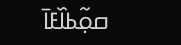ߛߋ߲߬ߕߊ߰ߓߊ߫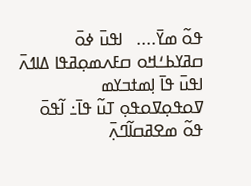ߟߋ߬ ߘߌ߫....   ߊߟߎ߫ ߦߋ߫ ߛߥߌߕߑߞߋ ߛߓߍߘߋ߲ߥߟߊ ߡߊߗߍ߫ ߊߟߎ߫ ߟߊ߫ ߊ߲ߘߙߏߌߘ ߜߋߟߋ߲ߜߋߟߋ߲ ߠߎ߬ ߟߊ߫߸ ߊ߬ߟߋ߫ ߟߋ߬ ߘߐߥߛߊ߬ߣߍ߲߫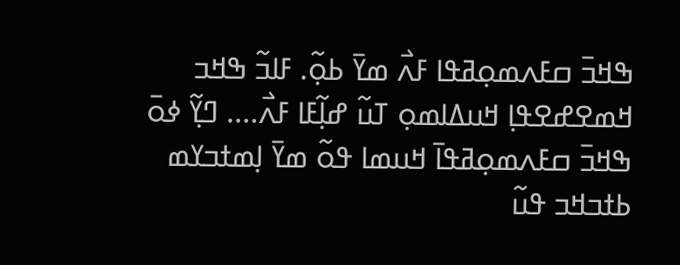ߒߞߏ߫ ߛߓߍߘߋ߲ߥߟߊ ߓߍ߯ ߘߌ߫ ߕߋ߲߬. ߓߊߏ߬ ߒߞߏ ߞߘߐߝߐߟߊ߲ ߞߎߡߊߘߋ߲ ߠߎ߬ ߝߊ߲߬ߓߊ ߓߍ߯.... ߣߌ߲߬ ߦߋ߫ ߒߞߏ߫ ߛߓߍߘߋ߲ߥߟߊ߫ ߞߎߘߊ ߟߋ߬ ߘߌ߫ ߊ߲ߘߙߏߌߘ ߕߙߏߞߏ ߟߎ߬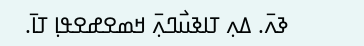ߢߍ߫. ߡߍ߲ ߠߊߢߎ߯ߣߍ߲߫ ߞߘߐߝߐߟߊ߲ ߠߊ߫.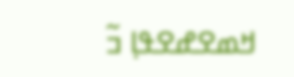ߞߘߐߝߐߟߊ߲ ߏ߬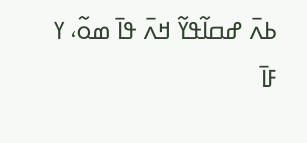ߕߍ߫ ߝߛߊ߬ߟߌ߬ ߞߍ߫ ߟߊ߫ ߘߋ߬، ߌ ߓߊ߫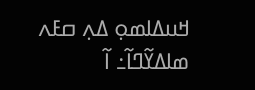ߞߎߡߊߘߋ߲ ߡߍ߲ ߛߓߍ ߘߊߡߌ߬ߣߊ߬߸ ߊ߬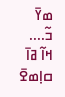ߘߌ߫ ߏ߬....
ߞߊ߬ ߥߊ߫ ߛߊ߲ߘߐ߫